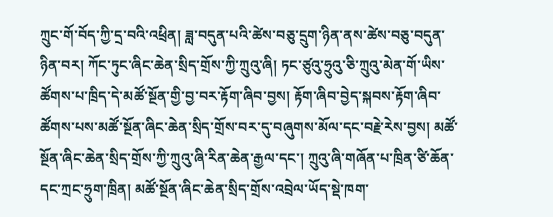ཀྲུང་གོ་བོད་ཀྱི་དྲ་བའི་འཕྲིན། ཟླ་བདུན་པའི་ཚེས་བཅུ་དྲུག་ཉིན་ནས་ཚེས་བཅུ་བདུན་ཉིན་བར། ཀོང་ཏུང་ཞིང་ཆེན་སྲིད་གྲོས་ཀྱི་ཀྲུའུ་ཞི། ཏང་ཙུའུ་ཧྲུའུ་ཅི་ཀྲུའུ་མེན་གོ་ཡིས་ཚོགས་པ་ཁྲིད་དེ་མཚོ་སྔོན་གྱི་བྱ་བར་རྟོག་ཞིབ་བྱས། རྟོག་ཞིབ་བྱེད་སྐབས་རྟོག་ཞིབ་ཚོགས་པས་མཚོ་སྔོན་ཞིང་ཆེན་སྲིད་གྲོས་བར་དུ་བཞུགས་མོལ་དང་བརྗེ་རེས་བྱས། མཚོ་སྔོན་ཞིང་ཆེན་སྲིད་གྲོས་ཀྱི་ཀྲུའུ་ཞི་རིན་ཆེན་རྒྱལ་དང་། ཀྲུའུ་ཞི་གཞོན་པ་ཁྲིན་ཙི་ཆོན་དང་ཀྲང་ཧྲུག་ཁྲིན། མཚོ་སྔོན་ཞིང་ཆེན་སྲིད་གྲོས་འབྲེལ་ཡོད་སྡེ་ཁག་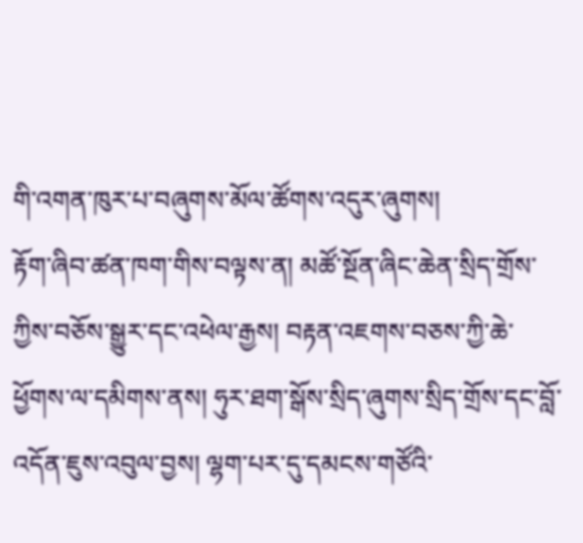གི་འགན་ཁུར་པ་བཞུགས་མོལ་ཚོགས་འདུར་ཞུགས།
རྟོག་ཞིབ་ཚན་ཁག་གིས་བལྟས་ན། མཚོ་སྔོན་ཞིང་ཆེན་སྲིད་གྲོས་ཀྱིས་བཅོས་སྒྱུར་དང་འཕེལ་རྒྱས། བརྟན་འཇགས་བཅས་ཀྱི་ཆེ་ཕྱོགས་ལ་དམིགས་ནས། ཧུར་ཐག་སྒོས་སྲིད་ཞུགས་སྲིད་གྲོས་དང་བློ་འདོན་ཇུས་འབུལ་བྱས། ལྷག་པར་དུ་དམངས་གཙོའི་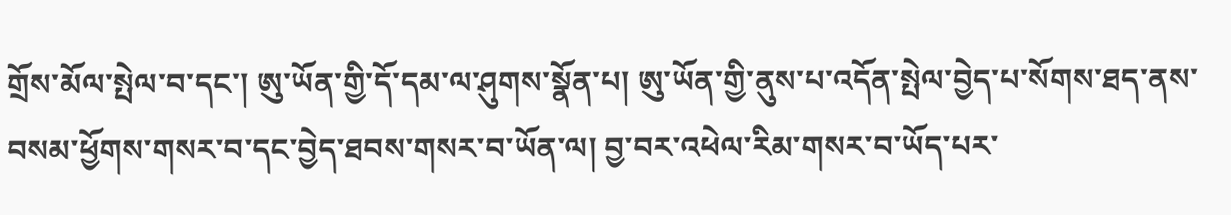གྲོས་མོལ་སྤེལ་བ་དང་། ཨུ་ཡོན་གྱི་དོ་དམ་ལ་ཤུགས་སྣོན་པ། ཨུ་ཡོན་གྱི་ནུས་པ་འདོན་སྤེལ་བྱེད་པ་སོགས་ཐད་ནས་བསམ་ཕྱོགས་གསར་བ་དང་བྱེད་ཐབས་གསར་བ་ཡོན་ལ། བྱ་བར་འཕེལ་རིམ་གསར་བ་ཡོད་པར་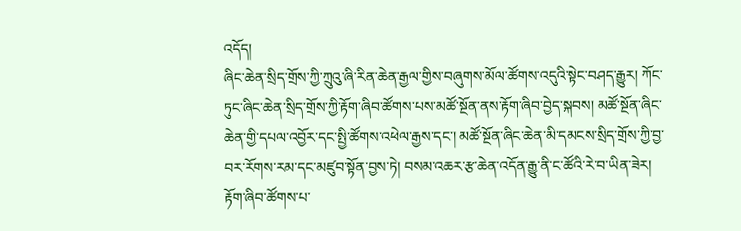འདོད།
ཞིང་ཆེན་སྲིད་གྲོས་ཀྱི་ཀྲུའུ་ཞི་རིན་ཆེན་རྒྱལ་གྱིས་བཞུགས་མོལ་ཚོགས་འདུའི་སྟེང་བཤད་རྒྱུར། ཀོང་ཏུང་ཞིང་ཆེན་སྲིད་གྲོས་ཀྱི་རྟོག་ཞིབ་ཚོགས་པས་མཚོ་སྔོན་ནས་རྟོག་ཞིབ་བྱེད་སྐབས། མཚོ་སྔོན་ཞིང་ཆེན་གྱི་དཔལ་འབྱོར་དང་སྤྱི་ཚོགས་འཕེལ་རྒྱས་དང་། མཚོ་སྔོན་ཞིང་ཆེན་མི་དམངས་སྲིད་གྲོས་ཀྱི་བྱ་བར་རོགས་རམ་དང་མཛུབ་སྟོན་བྱས་ཏེ། བསམ་འཆར་རྩ་ཆེན་འདོན་རྒྱུ་ནི་ང་ཚོའི་རེ་བ་ཡིན་ཟེར། རྟོག་ཞིབ་ཚོགས་པ་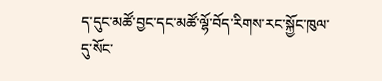ད་དུང་མཚོ་བྱང་དང་མཚོ་ལྷོ་བོད་རིགས་རང་སྐྱོང་ཁུལ་དུ་སོང་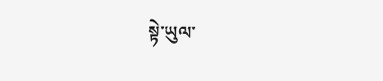སྟེ་ཡུལ་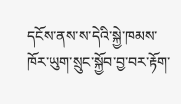དངོས་ནས་ས་དེའི་སྐྱེ་ཁམས་ཁོར་ཡུག་སྲུང་སྐྱོབ་བྱ་བར་རྟོག་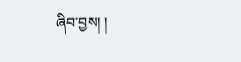ཞིབ་བྱས། །